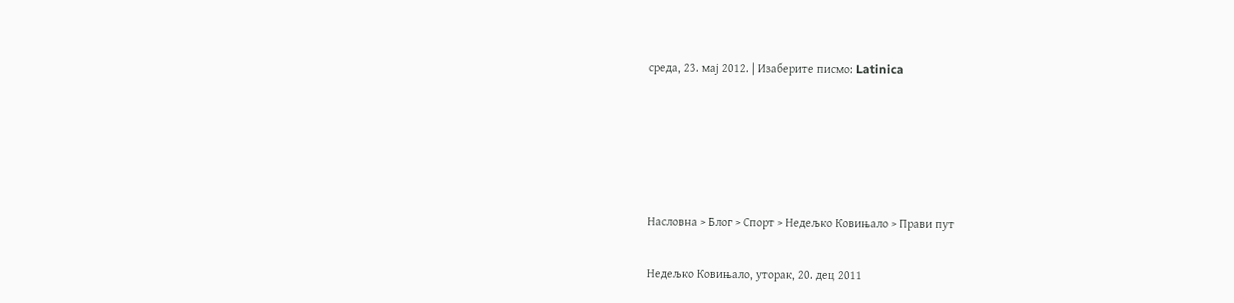среда, 23. мај 2012. | Изаберите писмо: Latinica





Насловна > Блог > Спорт > Недељко Ковињало > Прави пут

Недељко Ковињало, уторак, 20. дец 2011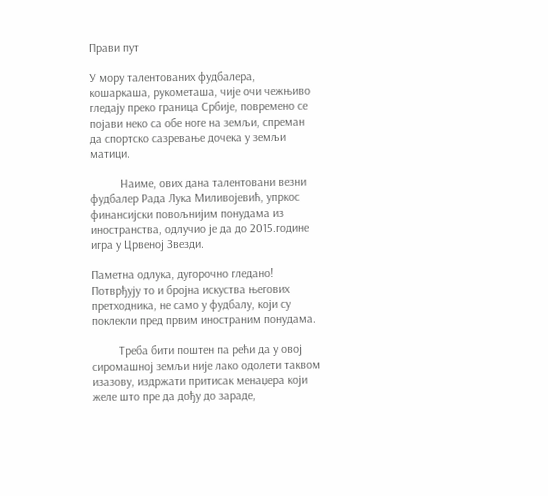Прави пут

У мору талентованих фудбалера, кошаркаша, рукометаша, чије очи чежњиво гледају преко граница Србије, повремено се појави неко са обе ноге на земљи, спреман да спортско сазревање дочека у земљи матици.

          Наиме, ових дана талентовани везни фудбалер Рада Лука Миливојевић, упркос финансијски повољнијим понудама из иностранства, одлучио је да до 2015.године игра у Црвеној Звезди.

Паметна одлука, дугорочно гледано! Потврђују то и бројна искуства његових претходника, не само у фудбалу, који су поклекли пред првим иностраним понудама.

         Треба бити поштен па рећи да у овој сиромашној земљи није лако одолети таквом изазову, издржати притисак менаџера који желе што пре да дођу до зараде,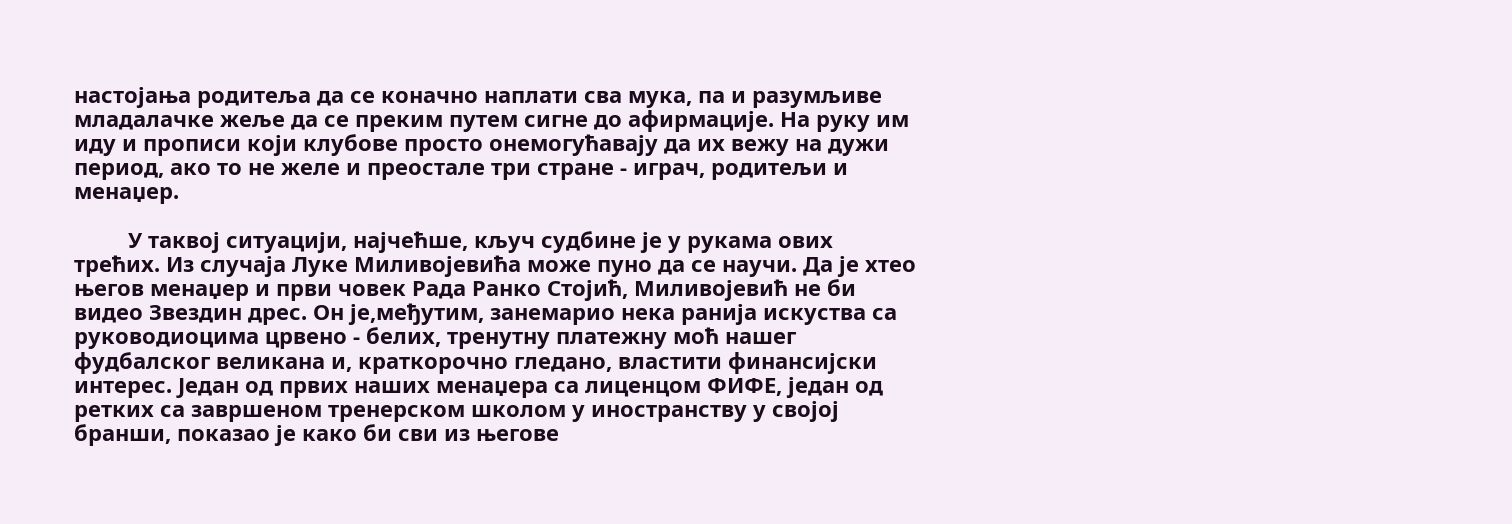настојања родитеља да се коначно наплати сва мука, па и разумљиве младалачке жеље да се преким путем сигне до афирмације. На руку им иду и прописи који клубове просто онемогућавају да их вежу на дужи период, ако то не желе и преостале три стране - играч, родитељи и менаџер.

         У таквој ситуацији, најчећше, кључ судбине је у рукама ових трећих. Из случаја Луке Миливојевића може пуно да се научи. Да је хтео његов менаџер и први човек Рада Ранко Стојић, Миливојевић не би видео Звездин дрес. Он је,међутим, занемарио нека ранија искуства са руководиоцима црвено - белих, тренутну платежну моћ нашег фудбалског великана и, краткорочно гледано, властити финансијски интерес. Један од првих наших менаџера са лиценцом ФИФЕ, један од ретких са завршеном тренерском школом у иностранству у својој бранши, показао је како би сви из његове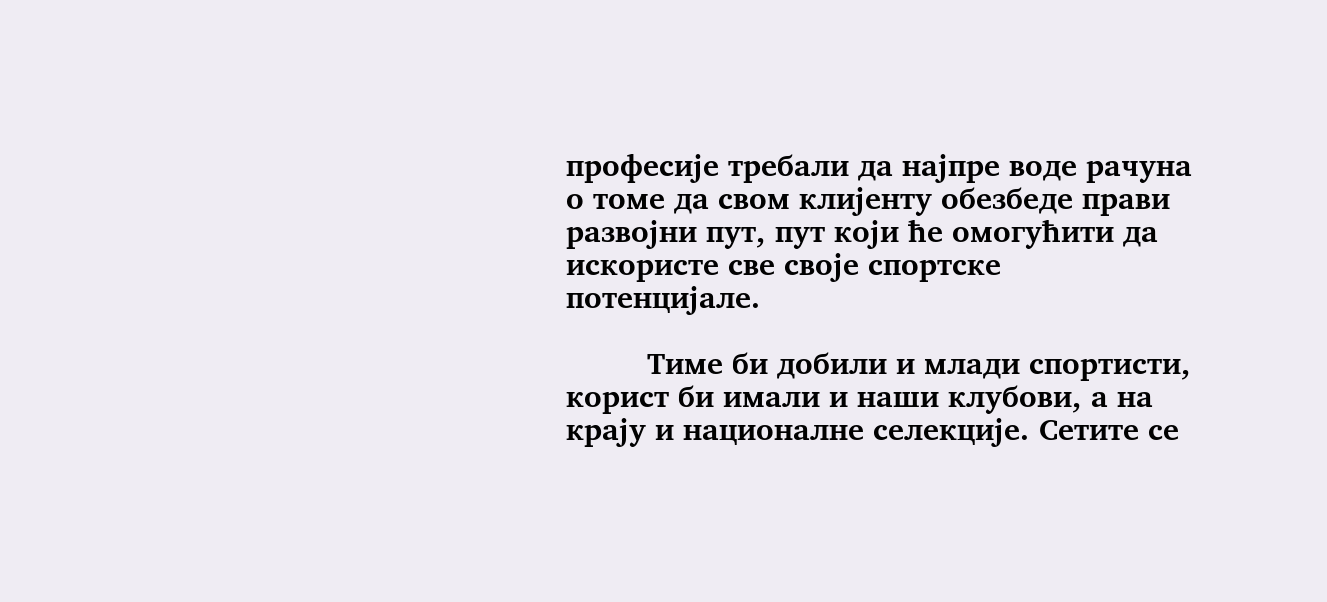професије требали да најпре воде рачуна о томе да свом клијенту обезбеде прави развојни пут, пут који ће омогућити да искористе све своје спортске потенцијале.

         Тиме би добили и млади спортисти, корист би имали и наши клубови, а на крају и националне селекције. Сетите се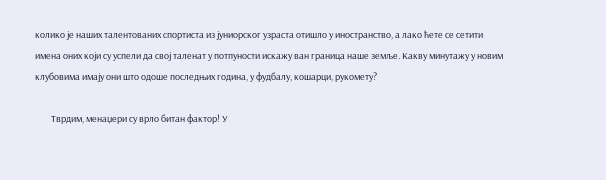колико је наших талентованих спортиста из јуниорског узраста отишло у иностранство, а лако ћете се сетити имена оних који су успели да свој таленат у потпуности искажу ван граница наше земље. Какву минутажу у новим клубовима имају они што одоше последњих година, у фудбалу, кошарци, рукомету?

        Тврдим, менаџери су врло битан фактор! У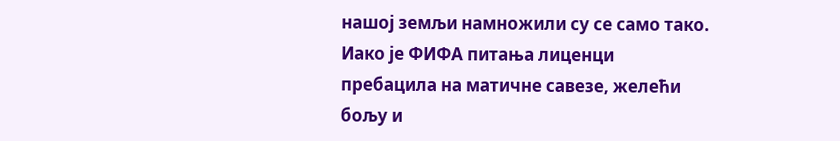нашој земљи намножили су се само тако. Иако је ФИФА питања лиценци пребацила на матичне савезе, желећи бољу и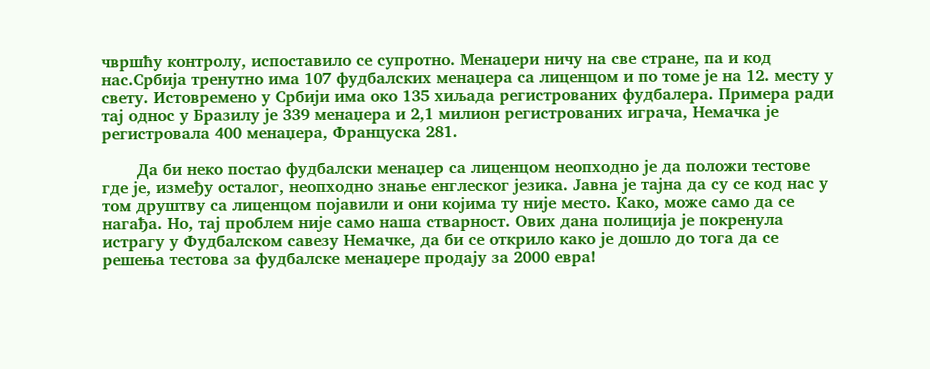чвршћу контролу, испоставило се супротно. Менаџери ничу на све стране, па и код нас.Србија тренутно има 107 фудбалских менаџера са лиценцом и по томе је на 12. месту у свету. Истовремено у Србији има око 135 хиљада регистрованих фудбалера. Примера ради тај однос у Бразилу је 339 менаџера и 2,1 милион регистрованих играча, Немачка је регистровала 400 менаџера, Француска 281.

       Да би неко постао фудбалски менаџер са лиценцом неопходно је да положи тестове где је, између осталог, неопходно знање енглеског језика. Јавна је тајна да су се код нас у том друштву са лиценцом појавили и они којима ту није место. Како, може само да се нагађа. Но, тај проблем није само наша стварност. Ових дана полиција је покренула истрагу у Фудбалском савезу Немачке, да би се открило како је дошло до тога да се решења тестова за фудбалске менаџере продају за 2000 евра!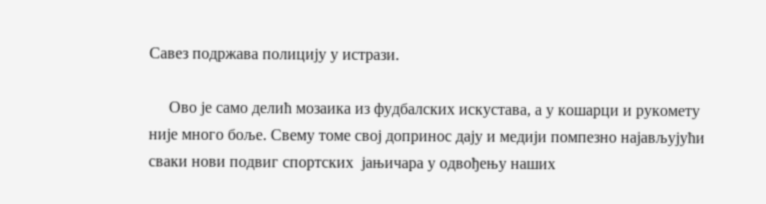Савез подржава полицију у истрази.

     Ово је само делић мозаика из фудбалских искустава, а у кошарци и рукомету није много боље. Свему томе свој допринос дају и медији помпезно најављујући сваки нови подвиг спортских  јањичара у одвођењу наших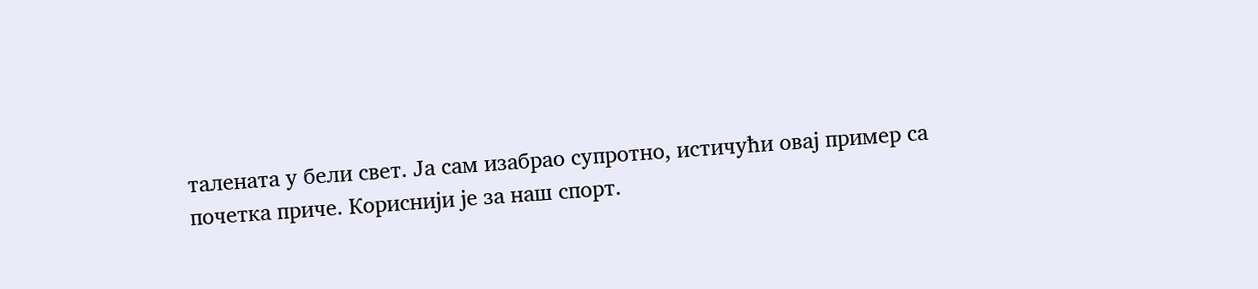талената у бели свет. Ја сам изабрао супротно, истичући овај пример са почетка приче. Кориснији је за наш спорт.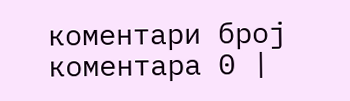коментари број коментара 0 |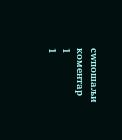cwпошаљи коментар
1
1